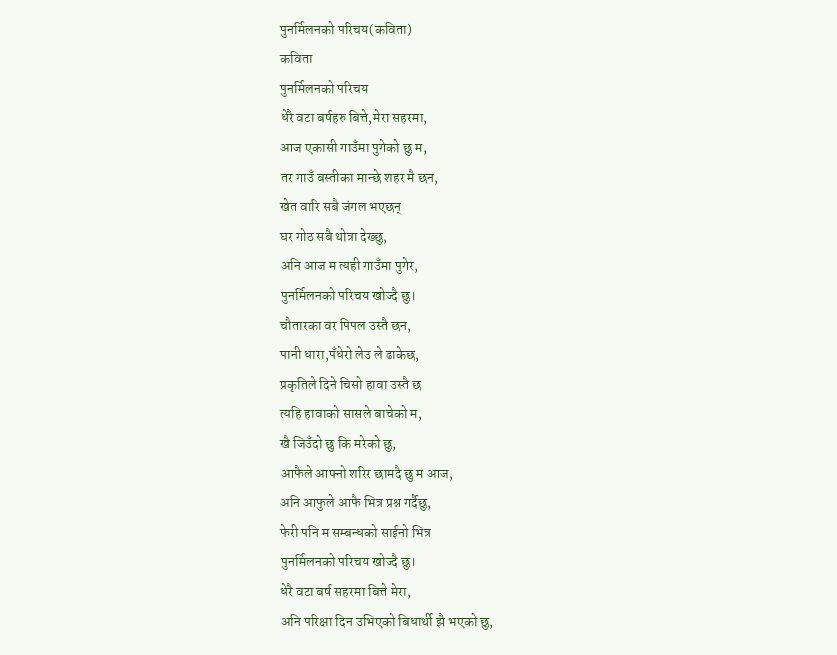पुनर्मिलनको परिचय(कविता)
कविता
पुनर्मिलनको परिचय
धेरै वटा बर्षहरु बित्ते,मेरा सहरमा,
आज एकासी गाउँमा पुगेको छु म,
तर गाउँ बस्तीका मान्छे शहर मै छन,
खेत वारि सबै जंगल भएछन्
घर गोठ सबै थोत्रा देख्छु,
अनि आज म त्यही गाउँमा पुगेर,
पुनर्मिलनको परिचय खोज्दै छु।
चौतारका वर पिपल उस्तै छन,
पानी धारा,पँधेरो लेउ ले ढाकेछ,
प्रकृतिले दिने चिसो हावा उस्तै छ
त्यहि हावाको सासले बाचेको म,
खै जिउँदो छु कि मरेको छु,
आफैले आफ्नो शरिर छामदै छु म आज,
अनि आफुले आफै भित्र प्रश्न गर्दैछु,
फेरी पनि म सम्बन्धको साईनो भित्र
पुनर्मिलनको परिचय खोज्दै छु।
धेरै वटा बर्ष सहरमा बित्ते मेरा,
अनि परिक्षा दिन उभिएको बिधार्थी झै भएको छु,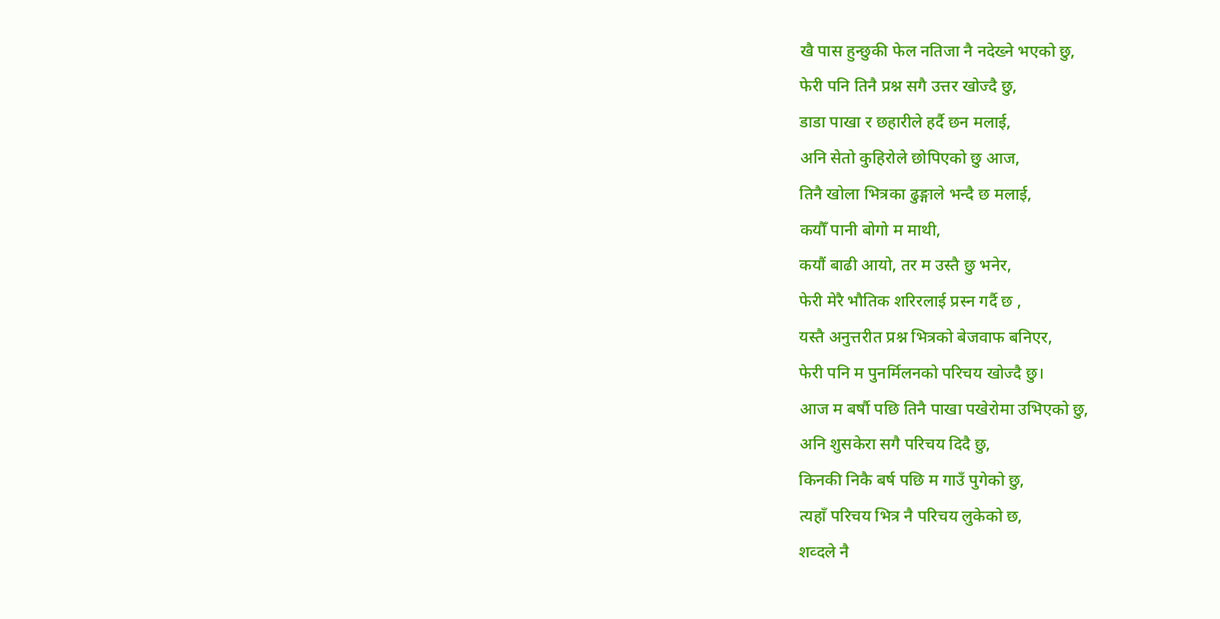खै पास हुन्छुकी फेल नतिजा नै नदेख्ने भएको छु,
फेरी पनि तिनै प्रश्न सगै उत्तर खोज्दै छु,
डाडा पाखा र छहारीले हर्दै छन मलाई,
अनि सेतो कुहिरोले छोपिएको छु आज,
तिनै खोला भित्रका ढुङ्गाले भन्दै छ मलाई,
कयौँ पानी बोगो म माथी,
कयौं बाढी आयो, तर म उस्तै छु भनेर,
फेरी मेरै भौतिक शरिरलाई प्रस्न गर्दै छ ,
यस्तै अनुत्तरीत प्रश्न भित्रको बेजवाफ बनिएर,
फेरी पनि म पुनर्मिलनको परिचय खोज्दै छु।
आज म बर्षौ पछि तिनै पाखा पखेरोमा उभिएको छु,
अनि शुसकेरा सगै परिचय दिदै छु,
किनकी निकै बर्ष पछि म गाउँ पुगेको छु,
त्यहाँ परिचय भित्र नै परिचय लुकेको छ,
शव्दले नै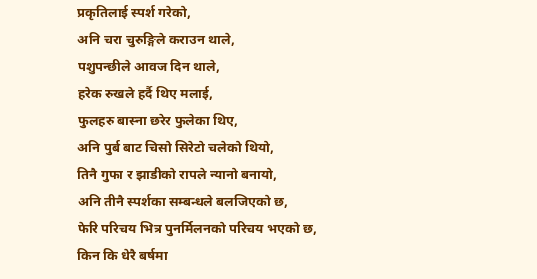प्रकृतिलाई स्पर्श गरेको,
अनि चरा चुरुङ्गिले कराउन थाले,
पशुपन्छीले आवज दिन थाले,
हरेक रुखले हर्दै थिए मलाई,
फुलहरु बास्ना छरेर फुलेका थिए,
अनि पुर्ब बाट चिसो सिरेटो चलेको थियो,
तिनै गुफा र झाडीको रापले न्यानो बनायो,
अनि तीनै स्पर्शका सम्बन्धले बलजिएको छ,
फेरि परिचय भित्र पुनर्मिलनको परिचय भएको छ,
किन कि धेरै बर्षमा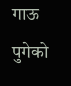गाऊ पुगेको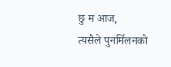छु म आज,
त्यसैले पुनर्मिलनको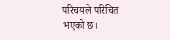परिचयले परिचित भएको छ।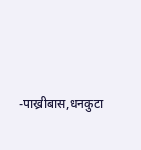-पाख्रीबास,धनकुटा